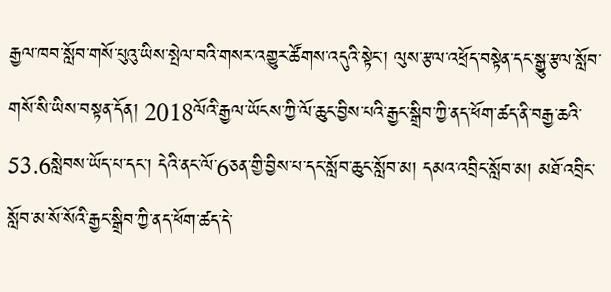རྒྱལ་ཁབ་སློབ་གསོ་པུའུ་ཡིས་སྤེལ་བའི་གསར་འགྱུར་ཚོགས་འདུའི་སྟེང་། ལུས་རྩལ་འཕྲོད་བསྟེན་དང་སྒྱུ་རྩལ་སློབ་གསོ་སི་ཡིས་བསྟན་དོན། 2018ལོའི་རྒྱལ་ཡོངས་ཀྱི་ལོ་ཆུང་བྱིས་པའི་རྒྱང་སྒྲིབ་ཀྱི་ནད་ཕོག་ཚད་ནི་བརྒྱ་ཆའི་53.6སླེབས་ཡོད་པ་དང་། དེའི་ནང་ལོ་6ཅན་གྱི་བྱིས་པ་དང་སློབ་ཆུང་སློབ་མ། དམའ་འབྲིང་སློབ་མ། མཐོ་འབྲིང་སློབ་མ་སོ་སོའི་རྒྱང་སྒྲིབ་ཀྱི་ནད་ཕོག་ཚད་དེ་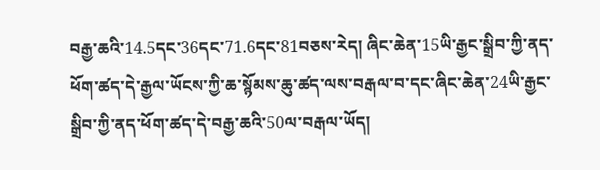བརྒྱ་ཆའི་14.5དང་36དང་71.6དང་81བཅས་རེད། ཞིང་ཆེན་15ཡི་རྒྱང་སྒྲིབ་ཀྱི་ནད་ཕོག་ཚད་དེ་རྒྱལ་ཡོངས་ཀྱི་ཆ་སྙོམས་ཆུ་ཚད་ལས་བརྒལ་བ་དང་ཞིང་ཆེན་24ཡི་རྒྱང་སྒྲིབ་ཀྱི་ནད་ཕོག་ཚད་དེ་བརྒྱ་ཆའི་50ལ་བརྒལ་ཡོད།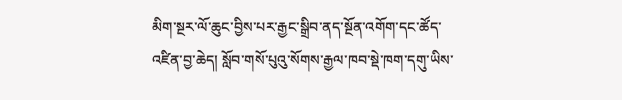མིག་སྔར་ལོ་ཆུང་བྱིས་པར་རྒྱང་སྒྲིབ་ནད་སྔོན་འགོག་དང་ཚོད་འཛིན་བྱ་ཆེད། སློབ་གསོ་པུའུ་སོགས་རྒྱལ་ཁབ་སྡེ་ཁག་དགུ་ཡིས་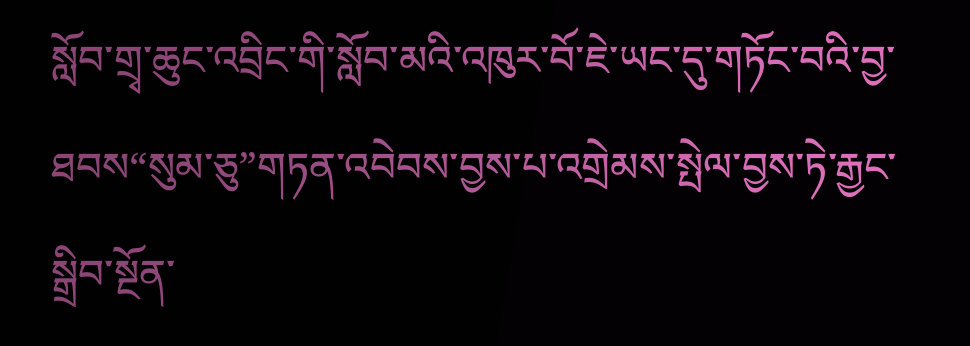སློབ་གྲྭ་ཆུང་འབྲིང་གི་སློབ་མའི་འཁུར་བོ་ཇེ་ཡང་དུ་གཏོང་བའི་བྱ་ཐབས“སུམ་ཅུ”གཏན་འབེབས་བྱས་པ་འགྲེམས་སྤེལ་བྱས་ཏེ་རྒྱང་སྒྲིབ་སྔོན་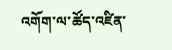འགོག་ལ་ཚོད་འཛིན་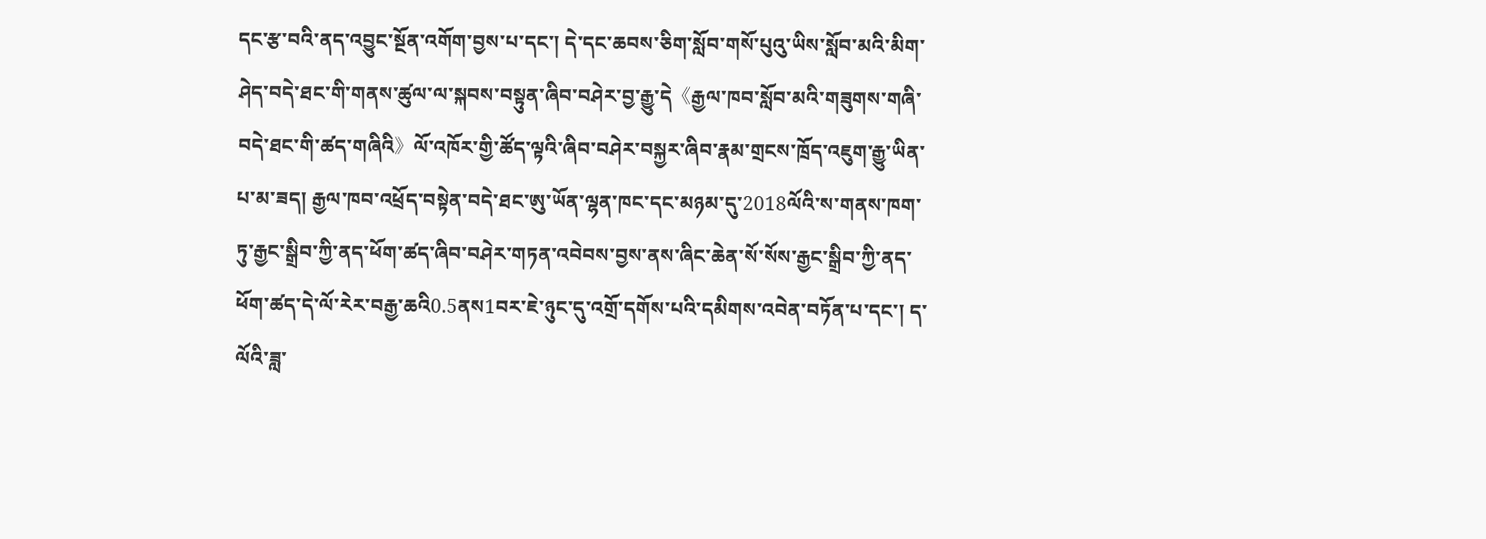དང་རྩ་བའི་ནད་འབྱུང་སྔོན་འགོག་བྱས་པ་དང་། དེ་དང་ཆབས་ཅིག་སློབ་གསོ་པུའུ་ཡིས་སློབ་མའི་མིག་ཤེད་བདེ་ཐང་གི་གནས་ཚུལ་ལ་སྐབས་བསྟུན་ཞིབ་བཤེར་བྱ་རྒྱུ་དེ《རྒྱལ་ཁབ་སློབ་མའི་གཟུགས་གཞི་བདེ་ཐང་གི་ཚད་གཞིའི》ལོ་འཁོར་གྱི་ཚོད་ལྟའི་ཞིབ་བཤེར་བསྐྱར་ཞིབ་རྣམ་གྲངས་ཁྲོད་འཇུག་རྒྱུ་ཡིན་པ་མ་ཟད། རྒྱལ་ཁབ་འཕྲོད་བསྟེན་བདེ་ཐང་ཨུ་ཡོན་ལྷན་ཁང་དང་མཉམ་དུ་2018ལོའི་ས་གནས་ཁག་ཏུ་རྒྱང་སྒྲིབ་ཀྱི་ནད་ཕོག་ཚད་ཞིབ་བཤེར་གཏན་འབེབས་བྱས་ནས་ཞིང་ཆེན་སོ་སོས་རྒྱང་སྒྲིབ་ཀྱི་ནད་ཕོག་ཚད་དེ་ལོ་རེར་བརྒྱ་ཆའི0.5ནས1བར་ཇེ་ཉུང་དུ་འགྲོ་དགོས་པའི་དམིགས་འབེན་བཏོན་པ་དང་། ད་ལོའི་ཟླ་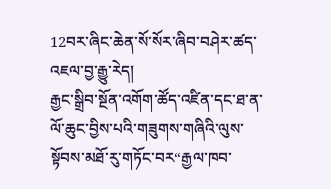12བར་ཞིང་ཆེན་སོ་སོར་ཞིབ་བཤེར་ཚད་འཇལ་བྱ་རྒྱུ་རེད།
རྒྱང་སྒྲིབ་སྔོན་འགོག་ཚོད་འཛིན་དང་ཐ་ན་ལོ་ཆུང་བྱིས་པའི་གཟུགས་གཞིའི་ལུས་སྟོབས་མཐོ་རུ་གཏོང་བར“རྒྱལ་ཁབ་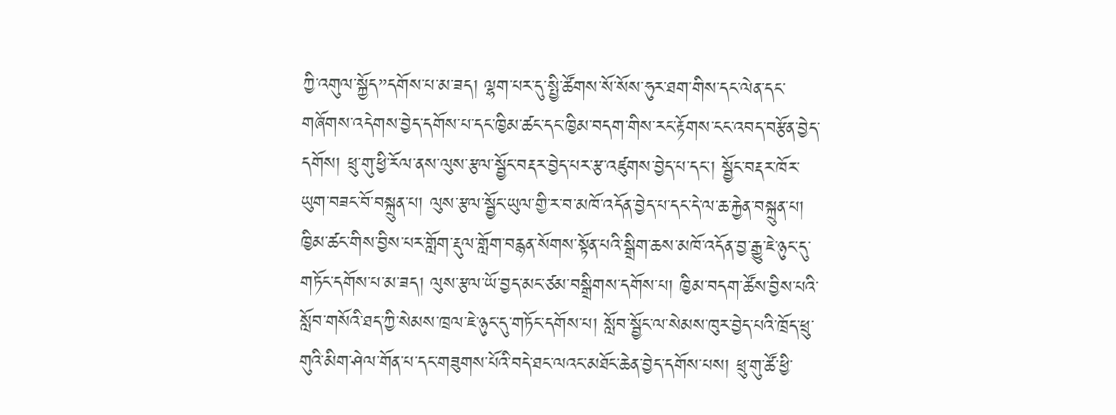ཀྱི་འགུལ་སྐྱོད”དགོས་པ་མ་ཟད། ལྷག་པར་དུ་སྤྱི་ཚོགས་སོ་སོས་ཧུར་ཐག་གིས་དང་ལེན་དང་གཞོགས་འདེགས་བྱེད་དགོས་པ་དང་ཁྱིམ་ཚང་དང་ཁྱིམ་བདག་གིས་རང་རྟོགས་ངང་འབད་བརྩོན་བྱེད་དགོས། ཕྲུ་གུ་ཕྱི་རོལ་ནས་ལུས་རྩལ་སྦྱོང་བརྡར་བྱེད་པར་རྩ་འཛུགས་བྱེད་པ་དང་། སྦྱོང་བརྡར་ཁོར་ཡུག་བཟང་བོ་བསྐྲུན་པ། ལུས་རྩལ་སྦྱོང་ཡུལ་གྱི་ར་བ་མཁོ་འདོན་བྱེད་པ་དང་དེ་ལ་ཆ་རྐྱེན་བསྐྲུན་པ། ཁྱིམ་ཚང་གིས་བྱིས་པར་གློག་རྡུལ་གློག་བརྙན་སོགས་སྟོན་པའི་སྒྲིག་ཆས་མཁོ་འདོན་བྱ་རྒྱུ་ཇེ་ཉུང་དུ་གཏོང་དགོས་པ་མ་ཟད། ལུས་རྩལ་ཡོ་བྱད་མང་ཙམ་བསྒྲིགས་དགོས་པ། ཁྱིམ་བདག་ཚོས་བྱིས་པའི་སློབ་གསོའི་ཐད་ཀྱི་སེམས་ཁྲལ་ཇེ་ཉུང་དུ་གཏོང་དགོས་པ། སློབ་སྦྱོང་ལ་སེམས་ཁུར་བྱེད་པའི་ཁྲོད་ཕྲུ་གུའི་མིག་ཤེལ་གོན་པ་དང་གཟུགས་པོའི་བདེ་ཐང་ལའང་མཐོང་ཆེན་བྱེད་དགོས་པས། ཕྲུ་གུ་ཚོ་ཕྱི་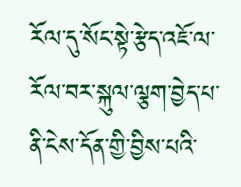རོལ་དུ་སོང་སྟེ་རྩེད་འཇོ་ལ་རོལ་བར་སྐུལ་ལྕག་བྱེད་པ་ནི་ངེས་དོན་གྱི་བྱིས་པའི་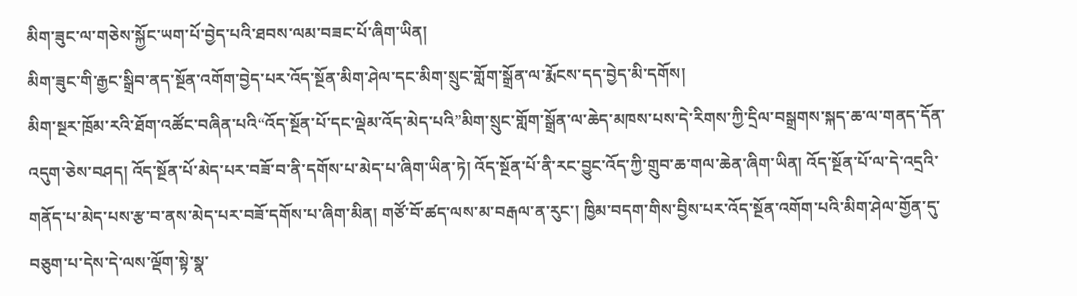མིག་ཟུང་ལ་གཅེས་སྐྱོང་ཡག་པོ་བྱེད་པའི་ཐབས་ལམ་བཟང་པོ་ཞིག་ཡིན།
མིག་ཟུང་གི་རྒྱང་སྒྲིབ་ནད་སྔོན་འགོག་བྱེད་པར་འོད་སྔོན་མིག་ཤེལ་དང་མིག་སྲུང་གློག་སྒྲོན་ལ་རྨོངས་དད་བྱེད་མི་དགོས།
མིག་སྔར་ཁྲོམ་རའི་ཐོག་འཚོང་བཞིན་པའི“འོད་སྔོན་པོ་དང་ལྡེམ་འོད་མེད་པའི”མིག་སྲུང་གློག་སྒྲོན་ལ་ཆེད་མཁས་པས་དེ་རིགས་ཀྱི་དྲིལ་བསྒྲགས་སྐད་ཆ་ལ་གནད་དོན་འདུག་ཅེས་བཤད། འོད་སྔོན་པོ་མེད་པར་བཟོ་བ་ནི་དགོས་པ་མེད་པ་ཞིག་ཡིན་ཏེ། འོད་སྔོན་པོ་ནི་རང་བྱུང་འོད་ཀྱི་གྲུབ་ཆ་གལ་ཆེན་ཞིག་ཡིན། འོད་སྔོན་པོ་ལ་དེ་འདྲའི་གནོད་པ་མེད་པས་རྩ་བ་ནས་མེད་པར་བཟོ་དགོས་པ་ཞིག་མིན། གཙོ་བོ་ཚད་ལས་མ་བརྒལ་ན་རུང་། ཁྱིམ་བདག་གིས་བྱིས་པར་འོད་སྔོན་འགོག་པའི་མིག་ཤེལ་གྱོན་དུ་བཅུག་པ་དེས་དེ་ལས་ལྡོག་སྟེ་སྣ་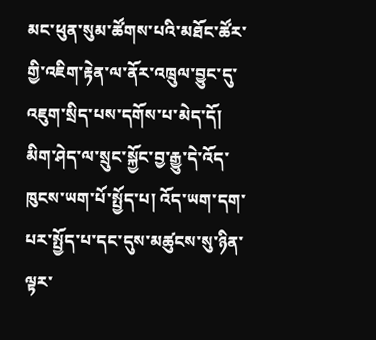མང་ཕུན་སུམ་ཚོགས་པའི་མཐོང་ཚོར་གྱི་འཇིག་རྟེན་ལ་ནོར་འཁྲུལ་བྱུང་དུ་འཇུག་སྲིད་པས་དགོས་པ་མེད་དོ། མིག་ཤེད་ལ་སྲུང་སྐྱོང་བྱ་རྒྱུ་དེ་འོད་ཁུངས་ཡག་པོ་སྤྱོད་པ། འོད་ཡག་དག་པར་སྤྱོད་པ་དང་དུས་མཚུངས་སུ་ཉིན་ལྟར་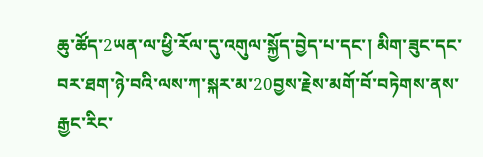ཆུ་ཚོད་2ཡན་ལ་ཕྱི་རོལ་དུ་འགུལ་སྐྱོད་བྱེད་པ་དང་། མིག་ཟུང་དང་བར་ཐག་ཉེ་བའི་ལས་ཀ་སྐར་མ་20བྱས་རྗེས་མགོ་བོ་བཏེགས་ནས་རྒྱང་རིང་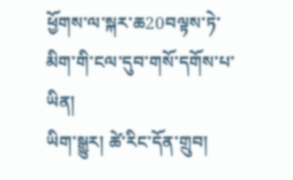ཕྱོགས་ལ་སྐར་ཆ20བལྟས་ཏེ་མིག་གི་ངལ་དུབ་གསོ་དགོས་པ་ཡིན།
ཡིག་སྒྱུར། ཚེ་རིང་དོན་གྲུབ།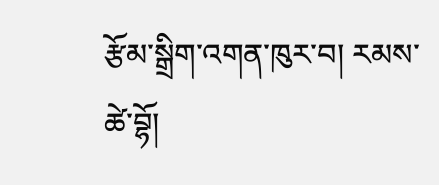རྩོམ་སྒྲིག་འགན་ཁུར་བ། རམས་ཚེ་བྷོ།